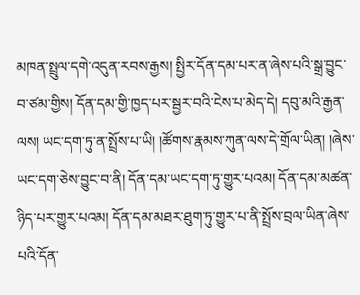མཁན་སྤྲུལ་དགེ་འདུན་རབས་རྒྱས། སྤྱིར་དོན་དམ་པར་ན་ཞེས་པའི་སྒྲ་བྱུང་བ་ཙམ་གྱིས། དོན་དམ་གྱི་ཁྱད་པར་སྦྱར་བའི་ངེས་པ་མེད་དེ། དབུ་མའི་རྒྱན་ལས། ཡང་དག་ཏུ་ན་སྤྲོས་པ་ཡི། །ཚོགས་རྣམས་ཀུན་ལས་དེ་གྲོལ་ཡིན། །ཞེས་ཡང་དག་ཅེས་བྱུང་བ་ནི། དོན་དམ་ཡང་དག་ཏུ་གྱུར་པའམ། དོན་དམ་མཚན་ཉིད་པར་གྱུར་པའམ། དོན་དམ་མཐར་ཐུག་ཏུ་གྱུར་པ་ནི་སྤྲོས་བྲལ་ཡིན་ཞེས་པའི་དོན་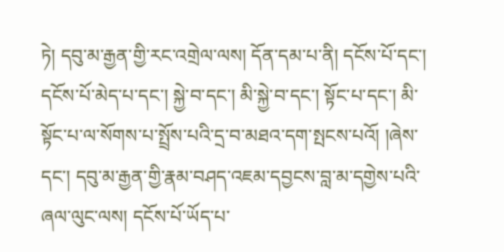ཏེ། དབུ་མ་རྒྱན་གྱི་རང་འགྲེལ་ལས། དོན་དམ་པ་ནི། དངོས་པོ་དང་། དངོས་པོ་མེད་པ་དང་། སྐྱེ་བ་དང་། མི་སྐྱེ་བ་དང་། སྟོང་པ་དང་། མི་སྟོང་པ་ལ་སོགས་པ་སྤྲོས་པའི་དྲ་བ་མཐའ་དག་སྤངས་པའོ། །ཞེས་དང་། དབུ་མ་རྒྱན་གྱི་རྣམ་བཤད་འཇམ་དབྱངས་བླ་མ་དགྱེས་པའི་ཞལ་ལུང་ལས། དངོས་པོ་ཡོད་པ་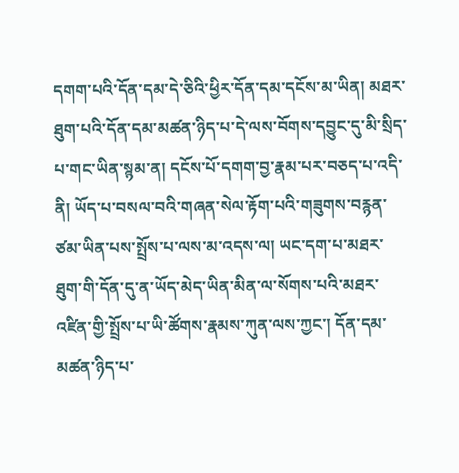དགག་པའི་དོན་དམ་དེ་ཅིའི་ཕྱིར་དོན་དམ་དངོས་མ་ཡིན། མཐར་ཐུག་པའི་དོན་དམ་མཚན་ཉིད་པ་དེ་ལས་བོགས་དབྱུང་དུ་མི་སྲིད་པ་གང་ཡིན་སྙམ་ན། དངོས་པོ་དགག་བྱ་རྣམ་པར་བཅད་པ་འདི་ནི། ཡོད་པ་བསལ་བའི་གཞན་སེལ་རྟོག་པའི་གཟུགས་བརྙན་ཙམ་ཡིན་པས་སྤྲོས་པ་ལས་མ་འདས་ལ། ཡང་དག་པ་མཐར་ཐུག་གི་དོན་དུ་ན་ཡོད་མེད་ཡིན་མིན་ལ་སོགས་པའི་མཐར་འཛིན་གྱི་སྤྲོས་པ་ཡི་ཚོགས་རྣམས་ཀུན་ལས་ཀྱང་། དོན་དམ་མཚན་ཉིད་པ་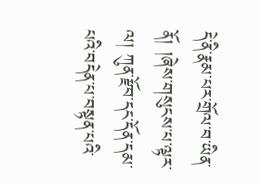དེ་ནི་རྣམ་པར་གྲོལ་བ་ཡིན་ནོ། །ཞེས་གསུངས་པ་ལྟར་ལ། ཀུན་རྫོབ་དང་དོན་དམ་པའི་བདེན་པ་བསྟན་པའི་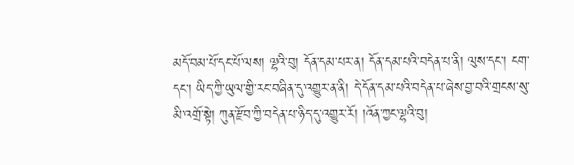མདོ་བམ་པོ་དང་པོ་ལས། ལྷའི་བུ། དོན་དམ་པར་ན། དོན་དམ་པའི་བདེན་པ་ནི། ལུས་དང་། ངག་དང་། ཡིད་ཀྱི་ཡུལ་གྱི་རང་བཞིན་དུ་འགྱུར་ན་ནི། དེ་དོན་དམ་པའི་བདེན་པ་ཞེས་བྱ་བའི་གྲངས་སུ་མི་འགྲོ་སྟེ། ཀུན་རྫོབ་ཀྱི་བདེན་པ་ཉིད་དུ་འགྱུར་རོ། །འོན་ཀྱང་ལྷའི་བུ།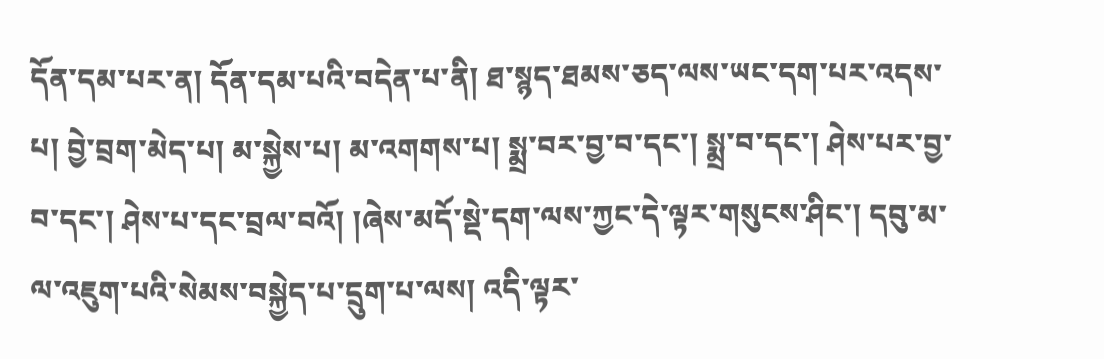དོན་དམ་པར་ན། དོན་དམ་པའི་བདེན་པ་ནི། ཐ་སྙད་ཐམས་ཅད་ལས་ཡང་དག་པར་འདས་པ། བྱེ་བྲག་མེད་པ། མ་སྐྱེས་པ། མ་འགགས་པ། སྨྲ་བར་བྱ་བ་དང་། སྨྲ་བ་དང་། ཤེས་པར་བྱ་བ་དང་། ཤེས་པ་དང་བྲལ་བའོ། །ཞེས་མདོ་སྡེ་དག་ལས་ཀྱང་དེ་ལྟར་གསུངས་ཤིང་། དབུ་མ་ལ་འཇུག་པའི་སེམས་བསྐྱེད་པ་དྲུག་པ་ལས། འདི་ལྟར་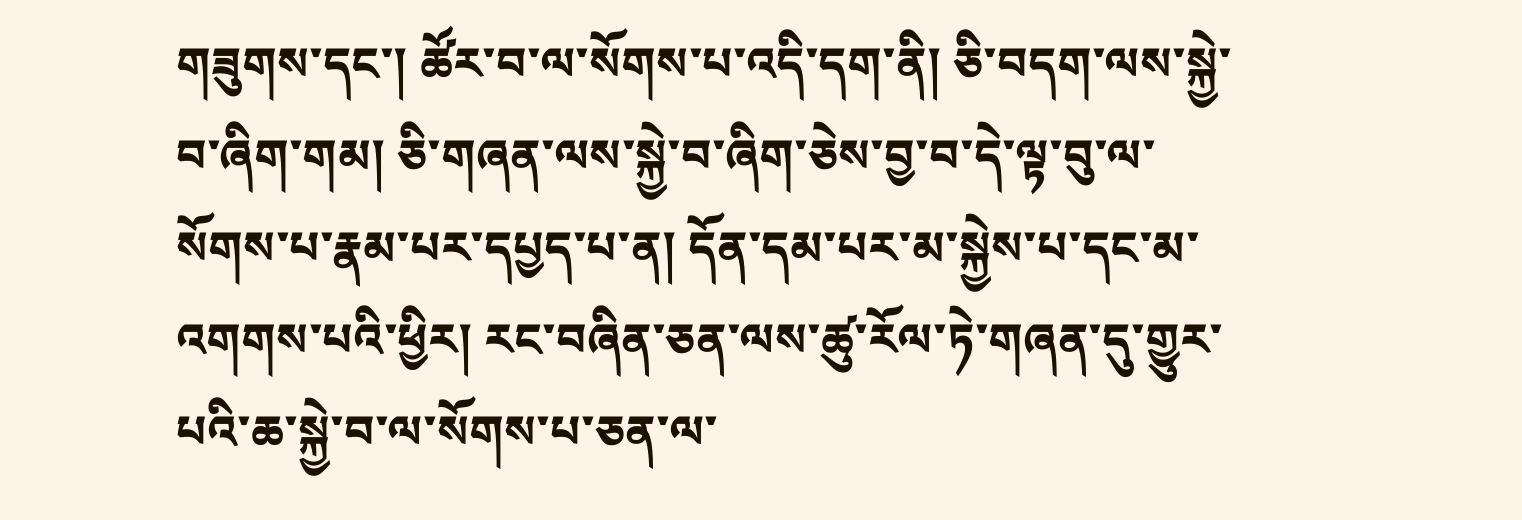གཟུགས་དང་། ཚོར་བ་ལ་སོགས་པ་འདི་དག་ནི། ཅི་བདག་ལས་སྐྱེ་བ་ཞིག་གམ། ཅི་གཞན་ལས་སྐྱེ་བ་ཞིག་ཅེས་བྱ་བ་དེ་ལྟ་བུ་ལ་སོགས་པ་རྣམ་པར་དཔྱད་པ་ན། དོན་དམ་པར་མ་སྐྱེས་པ་དང་མ་འགགས་པའི་ཕྱིར། རང་བཞིན་ཅན་ལས་ཚུ་རོལ་ཏེ་གཞན་དུ་གྱུར་པའི་ཆ་སྐྱེ་བ་ལ་སོགས་པ་ཅན་ལ་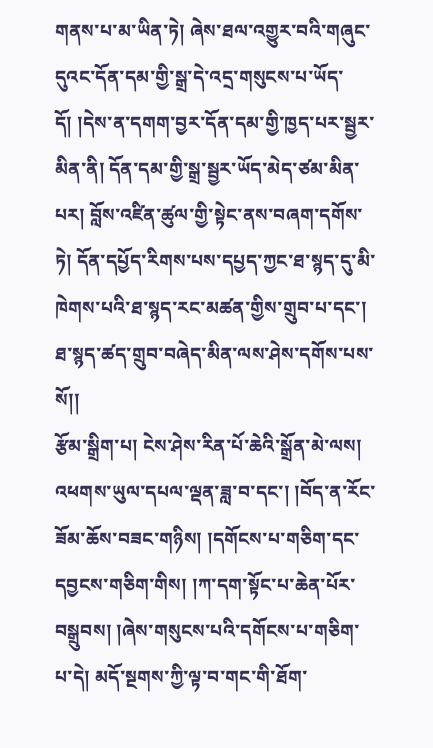གནས་པ་མ་ཡིན་ཏེ། ཞེས་ཐལ་འགྱུར་བའི་གཞུང་དུའང་དོན་དམ་གྱི་སྒྲ་དེ་འདྲ་གསུངས་པ་ཡོད་དོ། །དེས་ན་དགག་བྱར་དོན་དམ་གྱི་ཁྱད་པར་སྦྱར་མིན་ནི། དོན་དམ་གྱི་སྒྲ་སྦྱར་ཡོད་མེད་ཙམ་མིན་པར། བློས་འཛིན་ཚུལ་གྱི་སྟེང་ནས་བཞག་དགོས་ཏེ། དོན་དཔྱོད་རིགས་པས་དཔྱད་ཀྱང་ཐ་སྙད་དུ་མི་ཁེགས་པའི་ཐ་སྙད་རང་མཚན་གྱིས་གྲུབ་པ་དང་། ཐ་སྙད་ཚད་གྲུབ་བཞེད་མིན་ལས་ཤེས་དགོས་པས་སོ།།
རྩོམ་སྒྲིག་པ། ངེས་ཤེས་རིན་པོ་ཆེའི་སྒྲོན་མེ་ལས། འཕགས་ཡུལ་དཔལ་ལྡན་ཟླ་བ་དང་། །བོད་ན་རོང་ཟོམ་ཆོས་བཟང་གཉིས། །དགོངས་པ་གཅིག་དང་དབྱངས་གཅིག་གིས། །ཀ་དག་སྟོང་པ་ཆེན་པོར་བསྒྲུབས། །ཞེས་གསུངས་པའི་དགོངས་པ་གཅིག་པ་དེ། མདོ་སྔགས་ཀྱི་ལྟ་བ་གང་གི་ཐོག་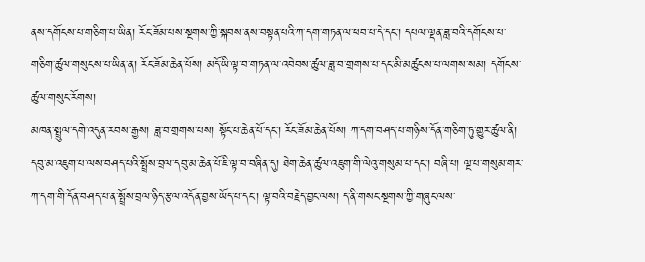ནས་དགོངས་པ་གཅིག་པ་ཡིན། རོང་ཟོམ་པས་སྔགས་ཀྱི་སྐབས་ནས་བསྟན་པའི་ཀ་དག་གཏན་ལ་ཕབ་པ་དེ་དང་། དཔལ་ལྡན་ཟླ་བའི་དགོངས་པ་གཅིག་ཚུལ་གསུངས་པ་ཡིན་ན། རོང་ཟོམ་ཆེན་པོས། མདོ་ཡི་ལྟ་བ་གཏན་ལ་འབེབས་ཚུལ་ཟླ་བ་གྲགས་པ་དང་མི་མཚུངས་པ་ལགས་སམ། དགོངས་ཚུལ་གསུང་རོགས།
མཁན་སྤྲུལ་དགེ་འདུན་རབས་རྒྱས། ཟླ་བ་གྲགས་པས། སྟོང་པ་ཆེན་པོ་དང་། རོང་ཟོམ་ཆེན་པོས། ཀ་དག་བཤད་པ་གཉིས་དོན་གཅིག་ཏུ་གྱུར་ཚུལ་ནི། དབུ་མ་འཇུག་པ་ལས་བཤད་པའི་སྤྲོས་བྲལ་དབུ་མ་ཆེན་པོ་ཇི་ལྟ་བ་བཞིན་དུ། ཐེག་ཆེན་ཚུལ་འཇུག་གི་ལེའུ་གསུམ་པ་དང་། བཞི་པ། ལྔ་པ་གསུམ་གར་ཀ་དག་གི་དོན་བཤད་པ་ན་སྤྲོས་བྲལ་ཉིད་རྩལ་འདོན་བྱས་ཡོད་པ་དང་། ལྟ་བའི་བརྗེད་བྱང་ལས། ད་ནི་གསང་སྔགས་ཀྱི་གཞུང་ལས་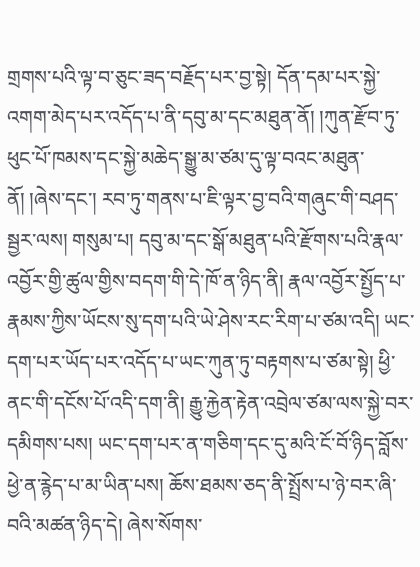གྲགས་པའི་ལྟ་བ་ཅུང་ཟད་བརྗོད་པར་བྱ་སྟེ། དོན་དམ་པར་སྐྱེ་འགག་མེད་པར་འདོད་པ་ནི་དབུ་མ་དང་མཐུན་ནོ། །ཀུན་རྫོབ་ཏུ་ཕུང་པོ་ཁམས་དང་སྐྱེ་མཆེད་སྒྱུ་མ་ཙམ་དུ་ལྟ་བའང་མཐུན་ནོ། །ཞེས་དང་། རབ་ཏུ་གནས་པ་ཇི་ལྟར་བྱ་བའི་གཞུང་གི་བཤད་སྦྱར་ལས། གསུམ་པ། དབུ་མ་དང་སྒོ་མཐུན་པའི་རྫོགས་པའི་རྣལ་འབྱོར་གྱི་ཚུལ་གྱིས་བདག་གི་དེ་ཁོ་ན་ཉིད་ནི། རྣལ་འབྱོར་སྤྱོད་པ་རྣམས་ཀྱིས་ཡོངས་སུ་དག་པའི་ཡེ་ཤེས་རང་རིག་པ་ཙམ་འདི། ཡང་དག་པར་ཡོད་པར་འདོད་པ་ཡང་ཀུན་ཏུ་བརྟགས་པ་ཙམ་སྟེ། ཕྱི་ནང་གི་དངོས་པོ་འདི་དག་ནི། རྒྱུ་རྐྱེན་རྟེན་འབྲེལ་ཙམ་ལས་སྐྱེ་བར་དམིགས་པས། ཡང་དག་པར་ན་གཅིག་དང་དུ་མའི་ངོ་བོ་ཉིད་བློས་ཕྱེ་ན་རྙེད་པ་མ་ཡིན་པས། ཆོས་ཐམས་ཅད་ནི་སྤྲོས་པ་ཉེ་བར་ཞི་བའི་མཚན་ཉིད་དེ། ཞེས་སོགས་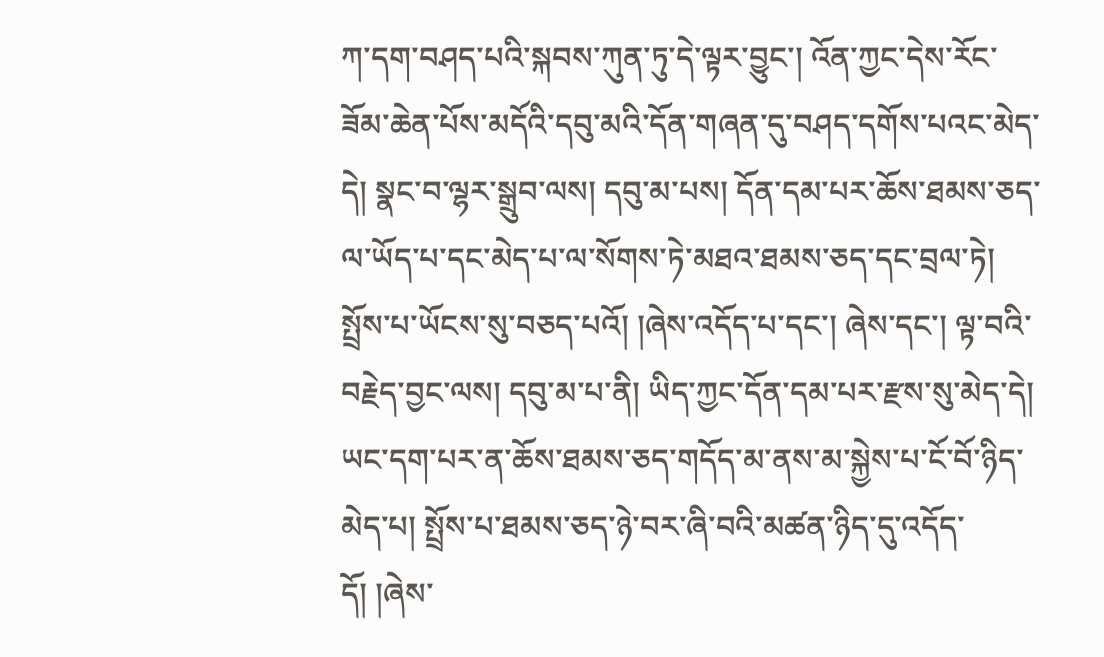ཀ་དག་བཤད་པའི་སྐབས་ཀུན་ཏུ་དེ་ལྟར་བྱུང་། འོན་ཀྱང་དེས་རོང་ཟོམ་ཆེན་པོས་མདོའི་དབུ་མའི་དོན་གཞན་དུ་བཤད་དགོས་པའང་མེད་དེ། སྣང་བ་ལྷར་སྒྲུབ་ལས། དབུ་མ་པས། དོན་དམ་པར་ཆོས་ཐམས་ཅད་ལ་ཡོད་པ་དང་མེད་པ་ལ་སོགས་ཏེ་མཐའ་ཐམས་ཅད་དང་བྲལ་ཏེ། སྤྲོས་པ་ཡོངས་སུ་བཅད་པའོ། །ཞེས་འདོད་པ་དང་། ཞེས་དང་། ལྟ་བའི་བརྗེད་བྱང་ལས། དབུ་མ་པ་ནི། ཡིད་ཀྱང་དོན་དམ་པར་རྫས་སུ་མེད་དེ། ཡང་དག་པར་ན་ཆོས་ཐམས་ཅད་གདོད་མ་ནས་མ་སྐྱེས་པ་ངོ་བོ་ཉིད་མེད་པ། སྤྲོས་པ་ཐམས་ཅད་ཉེ་བར་ཞི་བའི་མཚན་ཉིད་དུ་འདོད་དོ། །ཞེས་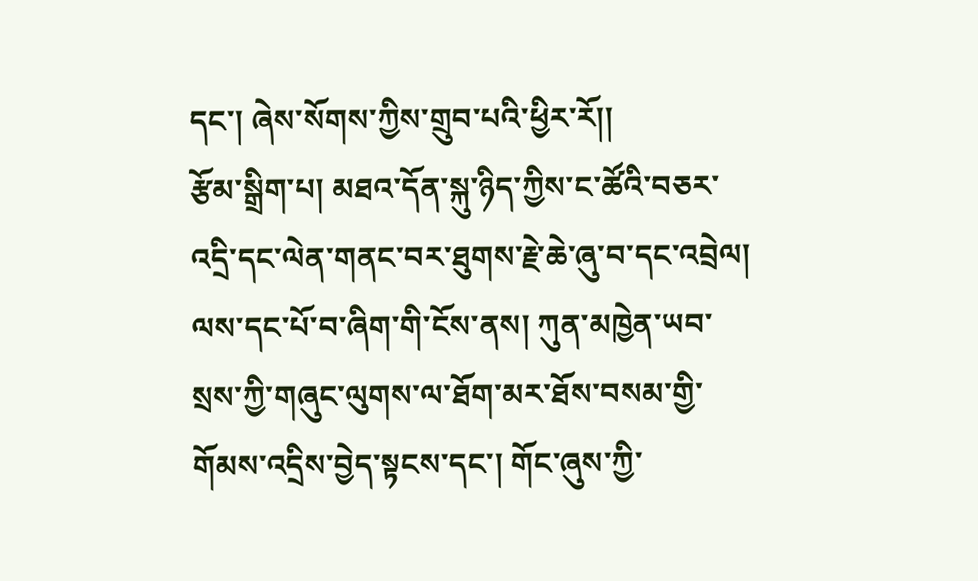དང་། ཞེས་སོགས་ཀྱིས་གྲུབ་པའི་ཕྱིར་རོ།།
རྩོམ་སྒྲིག་པ། མཐའ་དོན་སྐུ་ཉིད་ཀྱིས་ང་ཚོའི་བཅར་འདྲི་དང་ལེན་གནང་བར་ཐུགས་རྗེ་ཆེ་ཞུ་བ་དང་འབྲེལ། ལས་དང་པོ་བ་ཞིག་གི་ངོས་ནས། ཀུན་མཁྱེན་ཡབ་སྲས་ཀྱི་གཞུང་ལུགས་ལ་ཐོག་མར་ཐོས་བསམ་གྱི་གོམས་འདྲིས་བྱེད་སྟངས་དང་། གོང་ཞུས་ཀྱི་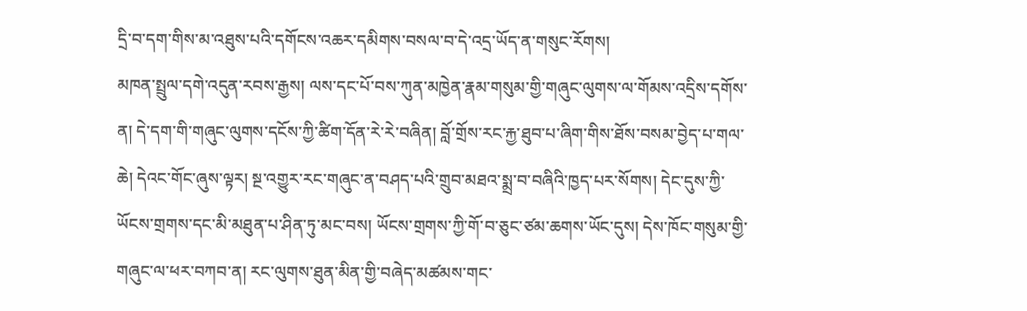དྲི་བ་དག་གིས་མ་འཐུས་པའི་དགོངས་འཆར་དམིགས་བསལ་བ་དེ་འདྲ་ཡོད་ན་གསུང་རོགས།
མཁན་སྤྲུལ་དགེ་འདུན་རབས་རྒྱས། ལས་དང་པོ་བས་ཀུན་མཁྱེན་རྣམ་གསུམ་གྱི་གཞུང་ལུགས་ལ་གོམས་འདྲིས་དགོས་ན། དེ་དག་གི་གཞུང་ལུགས་དངོས་ཀྱི་ཚིག་དོན་རེ་རེ་བཞིན། བློ་གྲོས་རང་རྐྱ་ཐུབ་པ་ཞིག་གིས་ཐོས་བསམ་བྱེད་པ་གལ་ཆེ། དེའང་གོང་ཞུས་ལྟར། སྔ་འགྱུར་རང་གཞུང་ན་བཤད་པའི་གྲུབ་མཐའ་སྨྲ་བ་བཞིའི་ཁྱད་པར་སོགས། དེང་དུས་ཀྱི་ཡོངས་གྲགས་དང་མི་མཐུན་པ་ཤིན་ཏུ་མང་བས། ཡོངས་གྲགས་ཀྱི་གོ་བ་ཅུང་ཙམ་ཆགས་ཡོང་དུས། དེས་ཁོང་གསུམ་གྱི་གཞུང་ལ་ཕར་བཀབ་ན། རང་ལུགས་ཐུན་མིན་གྱི་བཞེད་མཚམས་གང་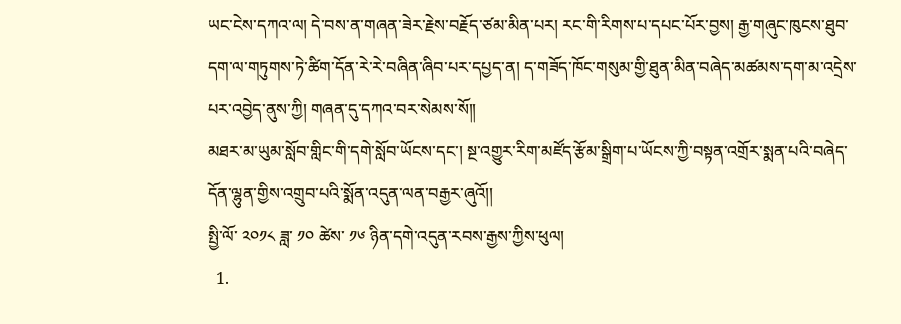ཡང་ངེས་དཀའ་ལ། དེ་བས་ན་གཞན་ཟེར་རྗེས་བརྗོད་ཙམ་མིན་པར། རང་གི་རིགས་པ་དཔང་པོར་བྱས། རྒྱ་གཞུང་ཁུངས་ཐུབ་དག་ལ་གཏུགས་ཏེ་ཚིག་དོན་རེ་རེ་བཞིན་ཞིབ་པར་དཔྱད་ན། ད་གཟོད་ཁོང་གསུམ་གྱི་ཐུན་མིན་བཞེད་མཚམས་དག་མ་འདྲེས་པར་འབྱེད་ནུས་ཀྱི། གཞན་དུ་དཀའ་བར་སེམས་སོ།།
མཐར་མ་ཡུམ་སློབ་གླིང་གི་དགེ་སློབ་ཡོངས་དང་། སྔ་འགྱུར་རིག་མཛོད་རྩོམ་སྒྲིག་པ་ཡོངས་ཀྱི་བསྟན་འགྲོར་སྨན་པའི་བཞེད་དོན་ལྷུན་གྱིས་འགྲུབ་པའི་སྨོན་འདུན་ལན་བརྒྱར་ཞུའོ།།
སྤྱི་ལོ་ ༢༠༡༨ ཟླ་ ༡༠ ཚེས་ ༡༦ ཉིན་དགེ་འདུན་རབས་རྒྱས་ཀྱིས་ཕུལ།
  1.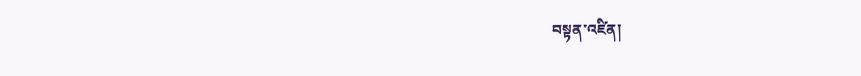བསྟན་འཛིན།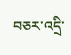བཅར་འདྲི་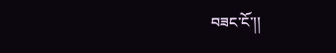བཟང་ངོ་།།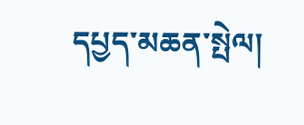དཔྱད་མཆན་སྤེལ།